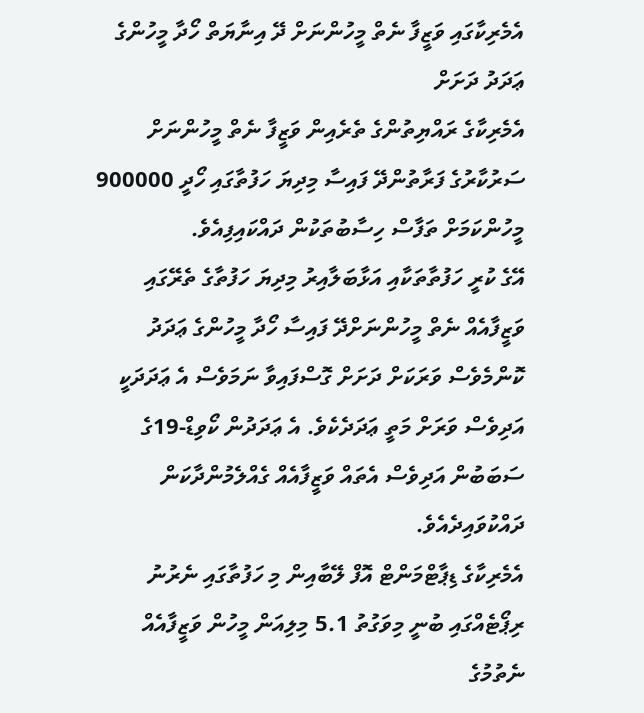އެމެރިކާގައި ވަޒީފާ ނެތް މީހުންނަށް ދޭ އިނާޔަތް ހޯދާ މީހުންގެ ޢަދަދު ދަށަށް
އެމެރިކާގެ ރައްޔިތުންގެ ތެރެއިން ވަޒީފާ ނެތް މީހުންނަށް ސަރުކާރުގެ ފަރާތުންދޭ ފައިސާ މިދިޔަ ހަފުތާގައި ހޯދީ 900000 މީހުންކަމަށް ތަފާސް ހިސާބުތަކުން ދައްކައިފިއެވެ.
އޭގެ ކުރީ ހަފުތާތަކާއި އަޅާބަލާއިރު މިދިޔަ ހަފުތާގެ ތެރޭގައި ވަޒީފާއެއް ނެތް މީހުންނަށްދޭ ފައިސާ ހޯދާ މީހުންގެ ޢަދަދު ކޮންމެވެސް ވަރަކަށް ދަށަށް ގޮސްފައިވާ ނަމަވެސް އެ ޢަދަދަކީ އަދިވެސް ވަރަށް މަތީ ޢަދަދެކެވެ. އެ ޢަދަދުން ކޯވިޑް-19ގެ ސަބަބުން އަދިވެސް އެތައް ވަޒީފާއެއް ގެއްލެމުންދާކަން ދައްކުވައިދެއެވެ.
އެމެރިކާގެ ޑިޕާޓްމަންޓް އޮފް ލޭބާއިން މި ހަފުތާގައި ނެރުނު ރިޕޯޓެއްގައި ބުނީ މިވަގުތު 5.1 މިލިއަން މީހުން ވަޒީފާއެއް ނެތުމުގެ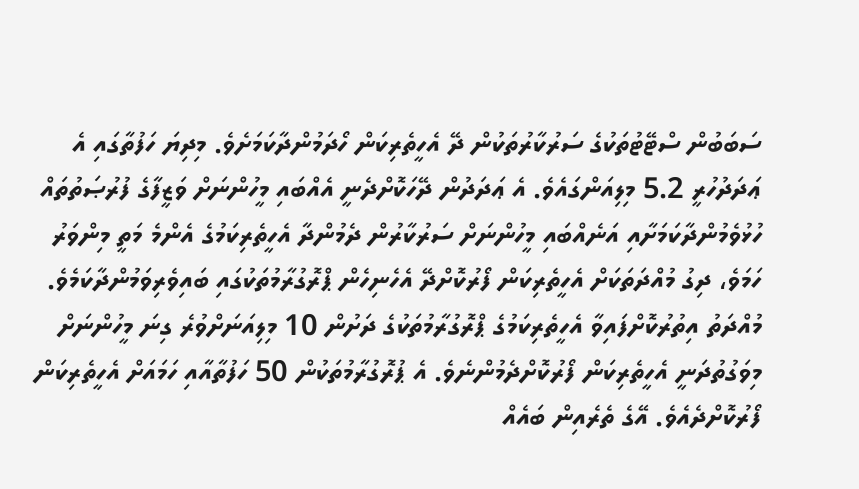ސަބަބުން ސްޓޭޓުތަކުގެ ސަރުކާރުތަކުން ދޭ އެހީތެރިކަން ހޯދަމުންދާކަމަށެވެ. މިދިޔަ ހަފުތާގައި އެ ޢަދަދުހުރީ 5.2 މިލިއަންގައެވެ. އެ ޢަދަދުން ދޭހަކޮށްދެނީ އެއްބައި މީހުންނަށް ވަޒީފާގެ ފުރުޞަތުތައް ހުޅުވެމުންދާކަމަށާއި އަނެއްބައި މީހުންނަށް ސަރުކާރުން ދެމުންދާ އެހީތެރިކަމުގެ އެންމެ މަތީ މިންވަރު ހަމަވެ، ދިގު މުއްދަތަކަށް އެހީތެރިކަން ފޯރުކޮށްދޭ އެހެނިހެން ޕްރޮގުރާމުތަކުގައި ބައިވެރިވަމުންދާކަމެވެ.
މުއްދަތު އިތުރުކޮށްފައިވާ އެހީތެރިކަމުގެ ޕްރޮގުރާމުތަކުގެ ދަށުން 10 މިލިއަނަށްވުރެ ގިނަ މީހުންނަށް މިވަގުތުދަނީ އެހީތެރިކަން ފޯރުކޮށްދެމުންނެވެ. އެ ޕުރޮގުރާމުތަކުން 50 ހަފުތާއާއި ހަމައަށް އެހީތެރިކަން ފޯރުކޮށްދެއެވެ. އޭގެ ތެރެއިން ބައެއް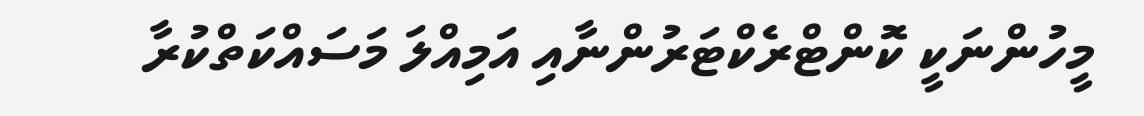މީހުންނަކީ ކޮންޓްރެކްޓަރުންނާއި އަމިއްލަ މަސައްކަތްކުރާ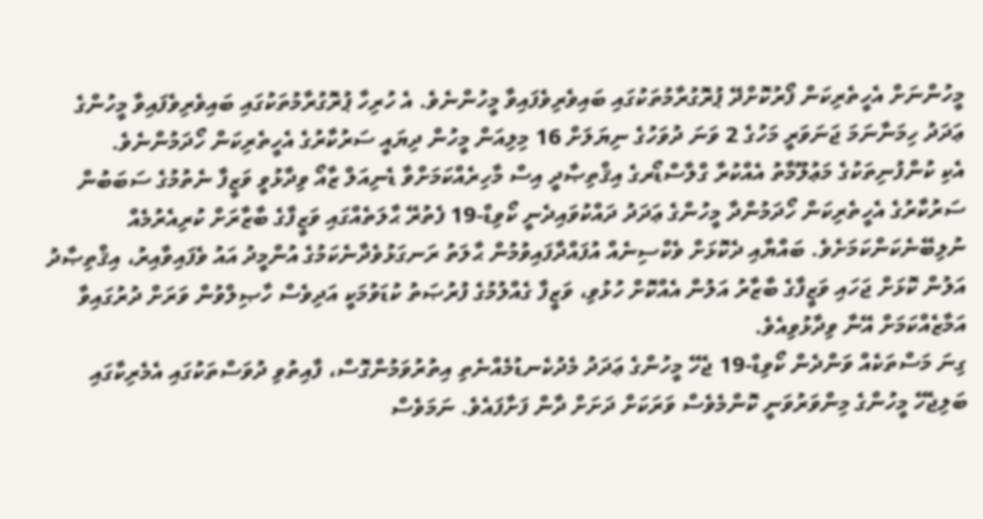މީހުންނަށް އެހީތެރިކަން ފޯރުކޮށްދޭ ޕުރޮގުރާމުތަކުގައި ބައިވެރިވެފައިވާ މީހުންނެވެ. އެ ހުރިހާ ޕުރޮގުރާމުތަކުގައި ބައިވެރިވެފައިވާ މީހުންގެ ޢަދަދު ހިމަނާނަމަ ޖަނަވަރީ މަހުގެ 2 ވަނަ ދުވަހުގެ ނިޔަލަށް 16 މިލިއަން މީހުން ދިޔައީ ސަރުކާރުގެ އެހީތެރިކަން ހޯދަމުންނެވެ.
އެކި ކުންފުނިތަކުގެ މަޢުލޫމާތު އެއްކުރާ ގްލާސްޑޯރގެ އިޤްތިޞާދީ އިސް މާހިރެއްކަމަށްވާ ޑެނިއަލް ޒާއޯ ވިދާޅުވީ ވަޒީފާ ނެތުމުގެ ސަބަބުން ސަރުކާރުގެ އެހީތެރިކަން ހޯދަމުންދާ މީހުންގެ ޢަދަދު ދައްކުވައިދެނީ ކޯވިޑް-19 ފެތުރޭ ޙާލަތެއްގައި ވަޒީފާގެ ބާޒާރަށް ކުރިއެރުމެއް ނުލިބޭނެކަންކަމަށެވެ. ބައްޔާއި ދެކޮޅަށް ވެކްސިނެއް އުފައްދާފައިވުމުން ޙާލަތު ރަނގަޅުވެދާނެކަމުގެ އުންމީދު އައު ވެފައިވާއިރު، އިޤްތިޞާދު އަލުން ކޮޅަށް ޖަހައި ވަޒީފާގެ ބާޒާރު އަލުން އެއްކޮށް ހުޅުވި، ވަޒީފާ ގެއްލުމުގެ ފުރުޞަތު ކުޑަވުމަކީ އަދިވެސް ހާޞިލްވުން ވަރަށް ދުރުގައިވާ އަމާޒެއްކަމަށް އޭނާ ވިދާޅުވިއެވެ.
ގިނަ މަސްތަކެއް ވަންދެން ކޯވިޑް-19 ޖެހޭ މީހުންގެ ޢަދަދު މެދުކެނޑުމެއްނެތި އިތުރުވަމުންގޮސް، ފާއިތުވި ދުވަސްތަކުގައި އެމެރިކާގައި ބަލިޖެހޭ މީހުންގެ މިންވަރުވަނީ ކޮންމެވެސް ވަރަކަށް ދަށަށް ދާން ފަށާފައެވެ. ނަމަވެސް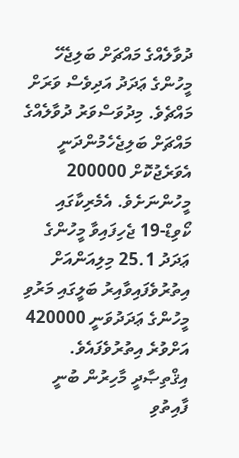ދުވާލެއްގެ މައްޗަށް ބަލިޖެހޭ މީހުންގެ ޢަދަދު އަދިވެސް ވަރަށް މައްޗެވެ. މިދުވަސްވަރު ދުވާލެއްގެ މައްޗަށް ބަލިޖެހެމުންދަނީ އެވަރެޖުކޮށް 200000 މީހުންނަށެވެ. އެމެރިކާގައި ކޯވިޑް-19 ޖެހިފައިވާ މީހުންގެ ޢަދަދު 25.1 މިލިއަންއަށް އިތުރުވެފައިވާއިރު ބަލީގައި މަރުވި މީހުންގެ ޢަދަދުވަނީ 420000 އަށްވުރެ އިތުރުވެފައެވެ.
އިޤްތިޞާދީ މާހިރުން ބުނީ ފާއިތުވި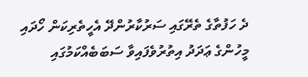ދެ ހަފުތާގެ ތެރޭގައި ސަރުކާރުންދޭ އެހީތެރިކަން ހޯދައި މީހުންގެ ޢަދަދު އިތުރުވެފައިވާ ސަބަބެއްކަމުގައި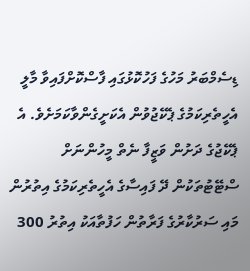ޑިސެމްބަރު މަހުގެ ފަހުކޮޅުގައި ފާސްކޮށްފައިވާ މާލީ އެހީތެރިކަމުގެ ޕެކޭޖުވުން އެކަށީގެންވާކަމަށެވެ. އެ ޕެކޭޖުގެ ދަށުން ވަޒީފާ ނެތް މީހުންނަށް ސްޓޭޓުތަކުން ދޭ ފައިސާގެ އެހީތެރިކަމުގެ އިތުރުން މައި ސަރުކާރުގެ ފަރާތުން ހަފުތާއަކު އިތުރު 300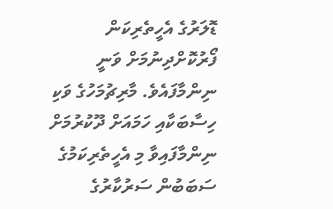ޑޮލަރުގެ އެހީތެރިކަން ފޯރުކޮށްދިނުމަށް ވަނީ ނިންމާފައެވެ. މާރިޗުމަހުގެ ވަކި ހިސާބަކާއި ހަމައަށް ދޫކުރުމަށް ނިންމާފައިވާ މި އެހީތެރިކަމުގެ ސަބަބުން ސަރުކާރުގެ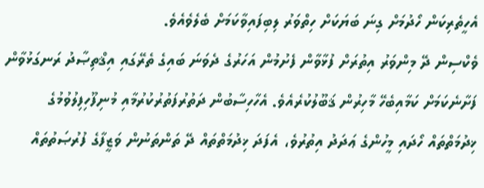އެހީތެރިކަން ހޯދުމަށް ގިނަ ބަޔަކަށް ހިތްވަރު ލިބިފައިވާކަމަށް ބެލެވެއެވެ.
ވެކްސިން ދޭ މިންވަރު އިތުރަށް ފުޅާވާން ފެށުމުން އަހަރުގެ ދެވަނަ ބައިގެ ތެރޭގައި އިޤްތިޞާދު ރަނގަޅުވާން ފަށާނެކަމަށް ކަމާއިބެހޭ މާހިރުން ޤަބޫލުކުރެއެވެ. އެހާހިސާބުން ދަތުރުފަތުރުކުރުމާއި މުނިފޫހިފިލުވުމުގެ ޚިދުމަތްތައް ހޯދައި މީހުންގެ ޢަދަދު އިތުރުވެ، އެފަދަ ޚިދުމަތްތައް ދޭ ތަންތަނުން ވަޒީފާގެ ފުރުޞަތުތައް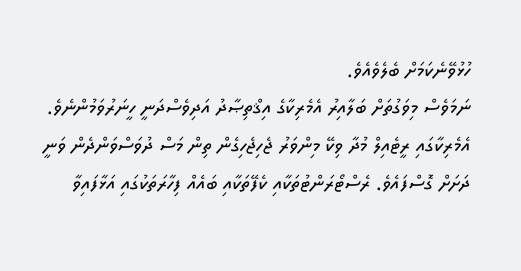ހުޅުވޭނެކަމަށް ބެލެވެއެވެ.
ނަމަވެސް މިވަގުތަށް ބަލާއިރު އެމެރިކާގެ އިޤްތިޞާދު އަދިވެސްދަނީ ހީނަރުވަމުންނެވެ. އެމެރިކާގައި ރީޓެއިލް މުދާ ވިކޭ މިންވަރު ޖެހިޖެހިގެން ތިން މަސް ދުވަސްވަންދެން ވަނީ ދަށަށް ގޮސްފައެވެ. ރެސްޓޯރަންޓުތަކާއި ކެފޭތަކާއި ބައެއް ފިހާރަތަކުގައި އަޅާފައިވާ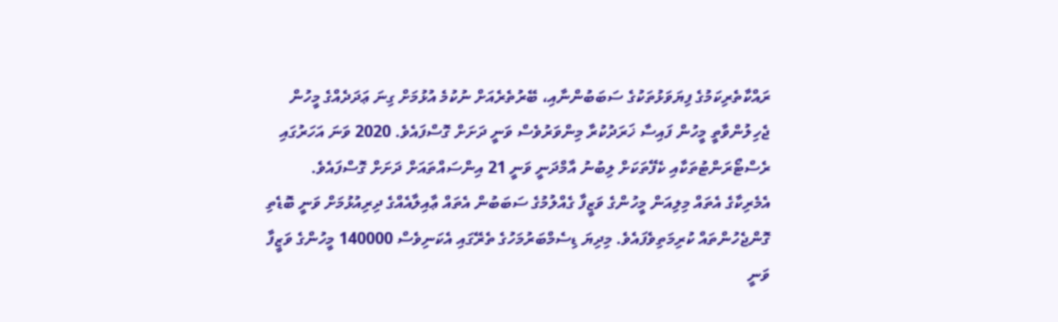ރައްކާތެރިކަމުގެ ފިޔަވަޅުތަކުގެ ސަބަބުންނާއި، ބޭރުތެރެއަށް ނުކުމެ އުޅުމަށް ގިނަ ޢަދަދެއްގެ މީހުން ޖެހިލުންވާތީ މީހުން ފައިސާ ޚަރަދުކުރާ މިންވަރުވެސް ވަނީ ދަށަށް ގޮސްފައެވެ. 2020 ވަނަ އަހަރުގައި ރެސްޓޯރަންޓުތަކާއި ކެފޭތަކަށް ލިބުނު އާމްދަނީ ވަނީ 21 އިންސައްތައަށް ދަށަށް ގޮސްފައެވެ.
އެމެރިކާގެ އެތައް މިލިއަން މީހުންގެ ވަޒީފާ ގެއްލުމުގެ ސަބަބުން އެތައް ޢާއިލާއެއްގެ ދިރިއުޅުމަށް ވަނީ ބޮޑެތި ގޮންޖެހުންތައް ކުރިމަތިވެފައެވެ. މިދިޔަ ޑިސެމްބަރުމަހުގެ ތެރޭގައި އެކަނިވެސް 140000 މީހުންގެ ވަޒީފާ ވަނީ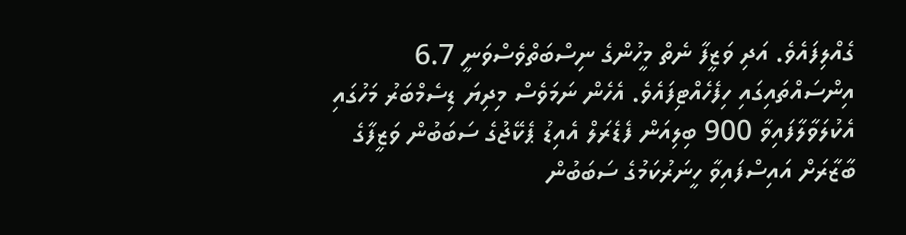ގެއްލިފައެވެ. އަދި ވަޒީފާ ނެތް މީހުންގެ ނިސްބަތްވެސްވަނީ 6.7 އިންސައްތައިގައި ހިފެހެއްޓިފައެވެ. އެހެން ނަމަވެސް މިދިޔަ ޑިސެމްބަރު މަހުގައި އެކުލަވާލާފައިވާ 900 ބިލިއަން ފެޑެރަލް އެއިޑު ޕެކޭޖުގެ ސަބަބުން ވަޒީފާގެ ބާޒާރަށް އައިސްފައިވާ ހީނަރުކަމުގެ ސަބަބުން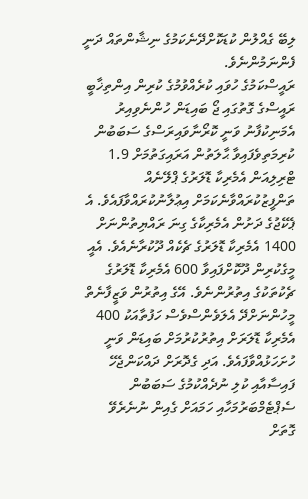ލިބޭ ގެއްލުން ކުޑަކޮށްދޭނެކަމުގެ ނިޝާންތައް ދަނީ ފެންނަމުންނެވެ.
ރައީސްކަމުގެ ހުވައި ކުރެއްވުމުގެ ކުރިން އިންތިޚާބީ ރައީސްގެ ގޮތުގައި ޖޯ ބައިޑަން ހުންނެވިއިރު އެމަނިކުފާނު ވަނީ ކޮރޯނާވައިރަސްގެ ސަބަބުން ކުރިމަތިވެފައިވާ ޙާލަތުން އަރައިގަތުމަށް 1.9 ޓްރިލިއަން އެމެރިކާ ޑޮލަރުގެ ޕްލޭނެއް ތަންފީޒުކުރައްވާނެކަމަށް އިޢުލާނުކުރައްވާފައެވެ. އެ ޕެކޭޖުގެ ދަށުން އެމެރިކާގެ ގިނަ ރައްޔިތުންނަށް 1400 އެމެރިކާ ޑޮލަރުގެ ޗެކެއް ދޫކުރާނެއެވެ. އެއީ މީގެކުރިން ދޫކޮށްފައިވާ 600 އެމެރިކާ ޑޮލަރުގެ ޗެކުތަކުގެ އިތުރުންނެވެ. އޭގެ އިތުރުން ވަޒީފާނެތް މީހުންނަށްދޭ އެލަވެންސްވެސް ހަފުތާއަކު 400 އެމެރިކާ ޑޮލަރަށް އިތުރުކުރުމަށް ބައިޑަން ވަނީ ހުށަހަޅުއްވާފައެވެ. އަދި ގެދޮރަށް ދައްކަންޖެހޭ ފައިސާއާއި ކުލި ނުދެއްކުމުގެ ސަބަބުން ސެޕްޓެމްބަރުމަހާއި ހަމައަށް ގެއިން ނުނެރެވޭ ގޮތަށް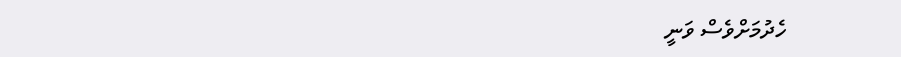ހެދުމަށްވެސް ވަނީ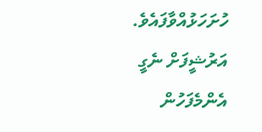ހުށަހަޅުއްވާފައެވެ.
އަރުޝީފަށް ނެގީ
އެންމެފަހުން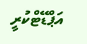އަޕްޑޭޓްކުރީ